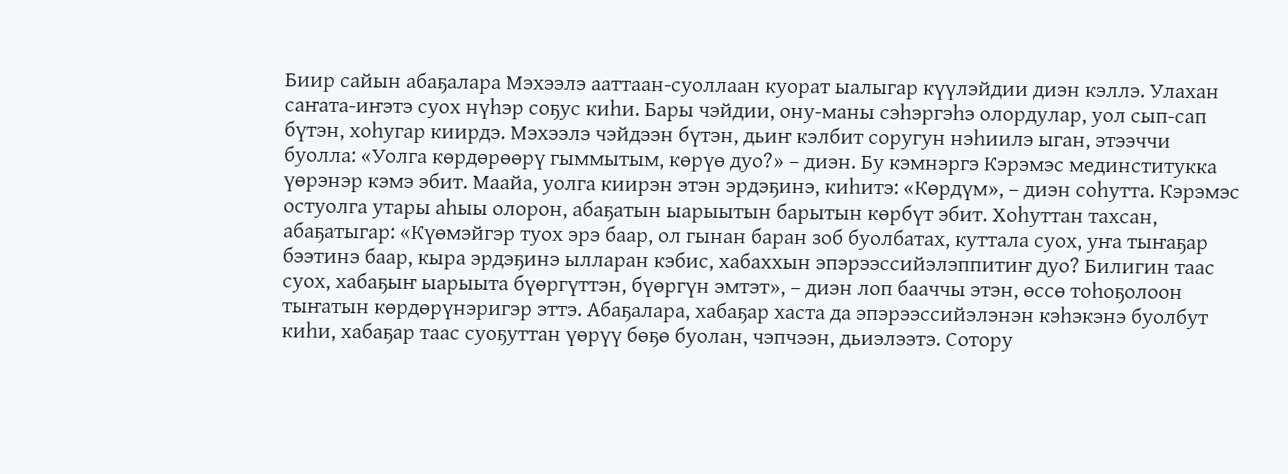Биир сайын абаҕалара Мэхээлэ ааттаан-суоллаан куорат ыалыгар күүлэйдии диэн кэллэ. Улахан саҥата-иҥэтэ суох нүһэр соҕус киһи. Бары чэйдии, ону-маны сэһэргэһэ олордулар, уол сып-сап бүтэн, хоһугар киирдэ. Мэхээлэ чэйдээн бүтэн, дьиҥ кэлбит соругун нэһиилэ ыган, этээччи буолла: «Уолга көрдөрөөрү гыммытым, көрүө дуо?» – диэн. Бу кэмнэргэ Кэрэмэс мединститукка үөрэнэр кэмэ эбит. Маайа, уолга киирэн этэн эрдэҕинэ, киһитэ: «Көрдүм», – диэн соһутта. Кэрэмэс остуолга утары аһыы олорон, абаҕатын ыарыытын барытын көрбүт эбит. Хоһуттан тахсан, абаҕатыгар: «Күөмэйгэр туох эрэ баар, ол гынан баран зоб буолбатах, куттала суох, уҥа тыҥаҕар бээтинэ баар, кыра эрдэҕинэ ылларан кэбис, хабаххын эпэрээссийэлэппитиҥ дуо? Билигин таас суох, хабаҕыҥ ыарыыта бүөргүттэн, бүөргүн эмтэт», – диэн лоп бааччы этэн, өссө тоһоҕолоон тыҥатын көрдөрүнэригэр эттэ. Абаҕалара, хабаҕар хаста да эпэрээссийэлэнэн кэһэкэнэ буолбут киһи, хабаҕар таас суоҕуттан үөрүү бөҕө буолан, чэпчээн, дьиэлээтэ. Сотору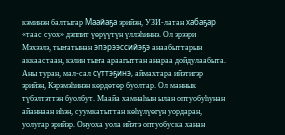кэминэн балтыгар Маайаҕа эрийэн, УЗИ-латан хабаҕар «таас суох» дэппит үөрүүтүн үллэһиннэ. Ол эрээри Мэхээлэ, тыҥатынан эпэрээссийэҕэ анаабыттарын аккаастаан, кэлин тыҥа араагыттан анараа дойдулаабыта.
Аны туран, мал-сал сүттэҕинэ, аймахтара ийэтигэр эрийэн, Кэрэмэһинэн көрдөтөр буолтар. Ол маннык түбэлтэттэн буолбут. Маайа хамнаһын ылан оптуобуһунан айаннаан иһэн, суумкатыттан көһүлүөгүн уордаран, уолугар эрийэр. Онуоха уола ийэтэ оптуобуска ханан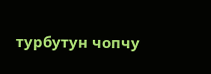турбутун чопчу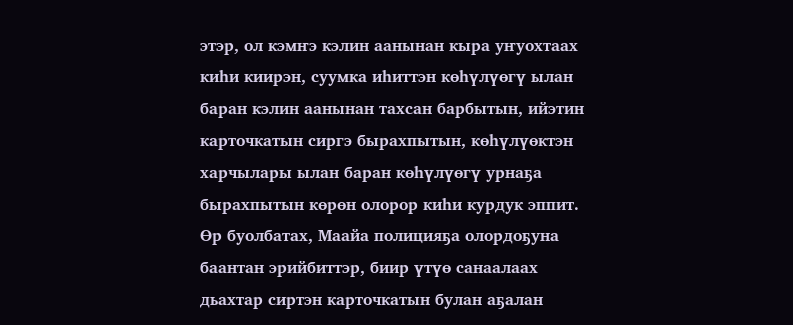этэр, ол кэмҥэ кэлин аанынан кыра уҥуохтаах киһи киирэн, суумка иһиттэн көһүлүөгү ылан баран кэлин аанынан тахсан барбытын, ийэтин карточкатын сиргэ бырахпытын, көһүлүөктэн харчылары ылан баран көһүлүөгү урнаҕа бырахпытын көрөн олорор киһи курдук эппит. Өр буолбатах, Маайа полицияҕа олордоҕуна баантан эрийбиттэр, биир үтүө санаалаах дьахтар сиртэн карточкатын булан аҕалан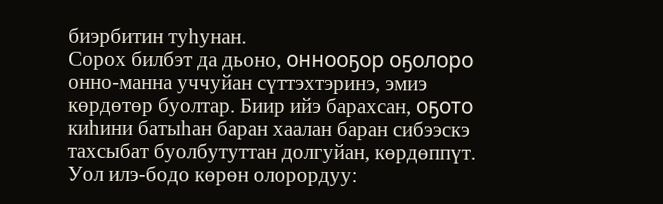биэрбитин туһунан.
Сорох билбэт да дьоно, оннооҕор оҕолоро онно-манна уччуйан сүттэхтэринэ, эмиэ көрдөтөр буолтар. Биир ийэ барахсан, оҕото киһини батыһан баран хаалан баран сибээскэ тахсыбат буолбутуттан долгуйан, көрдөппүт. Уол илэ-бодо көрөн олорордуу: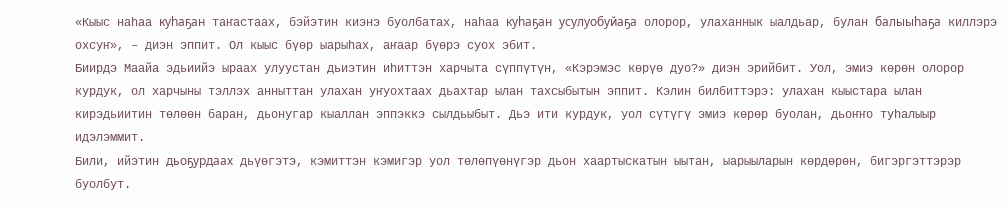«Кыыс наһаа куһаҕан таҥастаах, бэйэтин киэнэ буолбатах, наһаа куһаҕан усулуобуйаҕа олорор, улаханнык ыалдьар, булан балыыһаҕа киллэрэ охсуҥ», – диэн эппит. Ол кыыс бүөр ыарыһах, аҥаар бүөрэ суох эбит.
Биирдэ Маайа эдьиийэ ыраах улуустан дьиэтин иһиттэн харчыта сүппүтүн, «Кэрэмэс көрүө дуо?» диэн эрийбит. Уол, эмиэ көрөн олорор курдук, ол харчыны тэллэх анныттан улахан уҥуохтаах дьахтар ылан тахсыбытын эппит. Кэлин билбиттэрэ: улахан кыыстара ылан кирэдьиитин төлөөн баран, дьонугар кыаллан эппэккэ сылдьыбыт. Дьэ ити курдук, уол сүтүгү эмиэ көрөр буолан, дьоҥҥо туһалыыр идэлэммит.
Били, ийэтин дьоҕурдаах дьүөгэтэ, кэмиттэн кэмигэр уол төлөпүөнүгэр дьон хаартыскатын ыытан, ыарыыларын көрдөрөн, бигэргэттэрэр буолбут.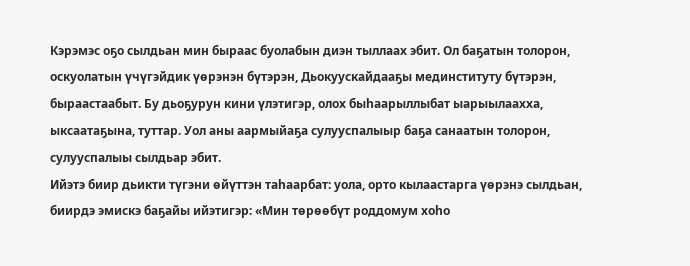Кэрэмэс оҕо сылдьан мин быраас буолабын диэн тыллаах эбит. Ол баҕатын толорон, оскуолатын үчүгэйдик үөрэнэн бүтэрэн, Дьокуускайдааҕы мединституту бүтэрэн, быраастаабыт. Бу дьоҕурун кини үлэтигэр, олох быһаарыллыбат ыарыылаахха, ыксаатаҕына, туттар. Уол аны аармыйаҕа сулууспалыыр баҕа санаатын толорон, сулууспалыы сылдьар эбит.
Ийэтэ биир дьикти түгэни өйүттэн таһаарбат: уола, орто кылаастарга үөрэнэ сылдьан, биирдэ эмискэ баҕайы ийэтигэр: «Мин төрөөбүт роддомум хоһо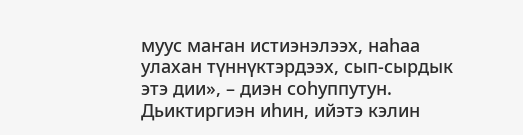муус маҥан истиэнэлээх, наһаа улахан түннүктэрдээх, сып-сырдык этэ дии», – диэн соһуппутун. Дьиктиргиэн иһин, ийэтэ кэлин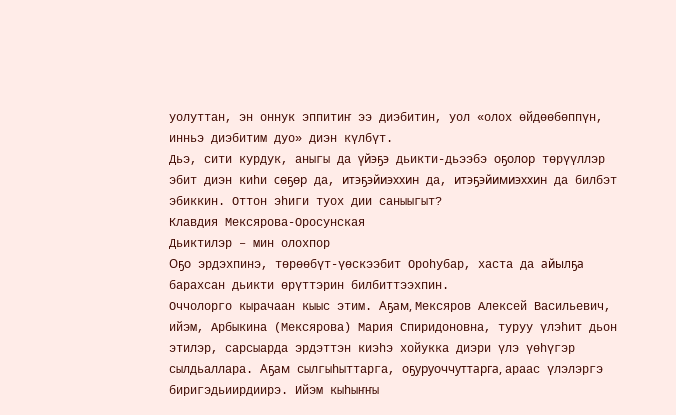уолуттан, эн оннук эппитиҥ ээ диэбитин, уол «олох өйдөөбөппүн, инньэ диэбитим дуо» диэн күлбүт.
Дьэ, сити курдук, аныгы да үйэҕэ дьикти-дьээбэ оҕолор төрүүллэр эбит диэн киһи сөҕөр да, итэҕэйиэххин да, итэҕэйимиэххин да билбэт эбиккин. Оттон эһиги туох дии саныыгыт?
Клавдия Мексярова-Оросунская
Дьиктилэр – мин олохпор
Оҕо эрдэхпинэ, тѳрѳѳбүт-үѳскээбит Ороһубар, хаста да айылҕа барахсан дьикти ѳрүттэрин билбиттээхпин.
Оччолорго кырачаан кыыс этим. Аҕам, Мексяров Алексей Васильевич, ийэм, Арбыкина (Мексярова) Мария Спиридоновна, туруу үлэһит дьон этилэр, сарсыарда эрдэттэн киэһэ хойукка диэри үлэ үөhүгэр сылдьаллара. Аҕам сылгыhыттарга, оҕуруоччуттарга, араас үлэлэргэ биригэдьиирдиирэ. Ийэм кыһыҥҥы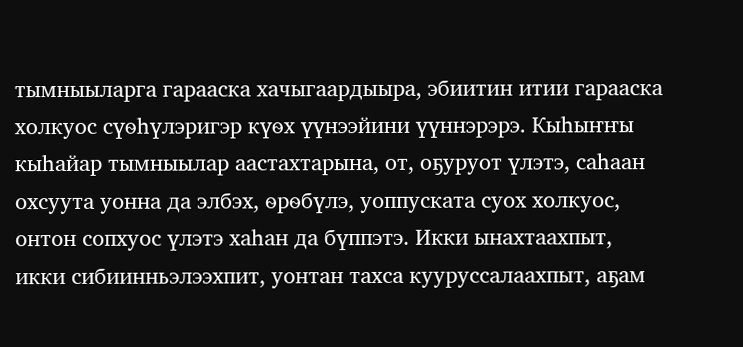тымныыларга гарааска хачыгаардыыра, эбиитин итии гарааска холкуос сүѳһүлэригэр күѳх үүнээйини үүннэрэрэ. Кыһыҥҥы кыһайар тымныылар аастахтарына, от, оҕуруот үлэтэ, саһаан охсуута уонна да элбэх, ѳрѳбүлэ, уоппуската суох холкуос, онтон сопхуос үлэтэ хаһан да бүппэтэ. Икки ынахтаахпыт, икки сибиинньэлээхпит, уонтан тахса кууруссалаахпыт, аҕам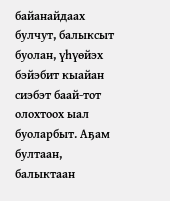байанайдаах булчут, балыксыт буолан, үһүѳйэх бэйэбит кыайан сиэбэт баай-тот олохтоох ыал буоларбыт. Аҕам бултаан, балыктаан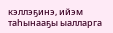кэллэҕинэ, ийэм таһынааҕы ыалларга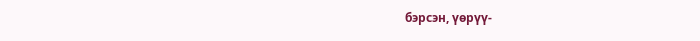бэрсэн, үѳрүү-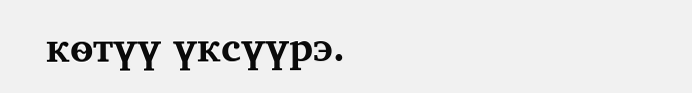кѳтүү үксүүрэ.